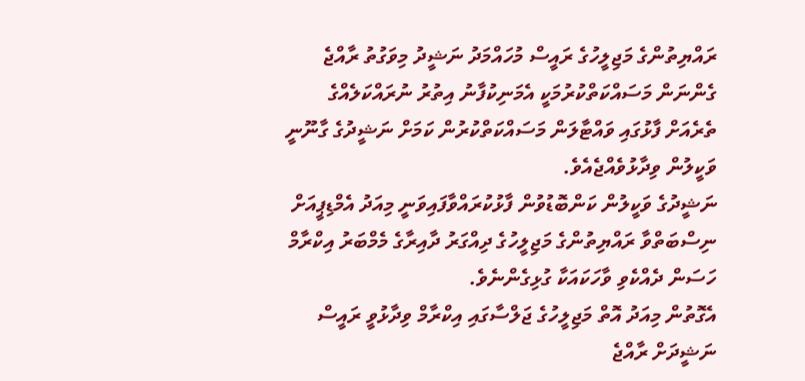ރައްޔިތުންގެ މަޖިލީހުގެ ރައީސް މުހައްމަދު ނަޝީދު މިވަގުތު ރާއްޖެ ގެންނަން މަސައްކަތްކުރުމަކީ އެމަނިކުފާނު އިތުރު ނުރައްކަލެއްގެ ތެރެއަށް ފާޅުގައި ވައްޓާލަން މަސައްކަތްކުރުން ކަމަށް ނަޝީދުގެ ގާނޫނީ ވަކީލުން ވިދާޅުވެއްޖެއެވެ.
ނަޝީދުގެ ވަކީލުން ކަންބޮޑުވުން ފާޅުކުރައްވާފައިވަނީ މިއަދު އެމްޑިޕީއަށް ނިސްބަތްވާ ރައްޔިތުންގެ މަޖިލީހުގެ ދިއްގަރު ދާއިރާގެ މެމްބަރު އިކްރާމް ހަސަން ދެއްކެވި ވާހަކައަކާ ގުޅިގެންނެވެ.
އެގޮތުން މިއަދު އޮތް މަޖިލީހުގެ ޖަލްސާގައި އިކްރާމް ވިދާޅުވީ ރައީސް ނަޝީދަށް ރާއްޖެ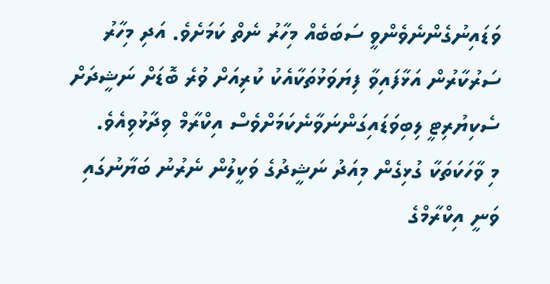ވަޑައިނުގެންނެވެންވީ ސަބަބެއް މިހާރު ނެތް ކަމަށެވެ. އަދި މިހާރު ސަރުކާރުން އަޅާފައިވާ ފިޔަވަޅުތަކާއެކު ކުރިއަށް ވުރެ ބޮޑަށް ނަޝީދަށް ސެކިޔުރިޓީ ލިބިވަޑައިގަންނަވާނެކަމަށްވެސް އިކްރާމް ވިދާޅުވިއެވެ.
މި ވާހަކަތަކާ ގުޅިގެން މިއަދު ނަޝީދުގެ ވަކީލުން ނެރުނު ބަޔާނުގައި ވަނީ އިކްރާމްގެ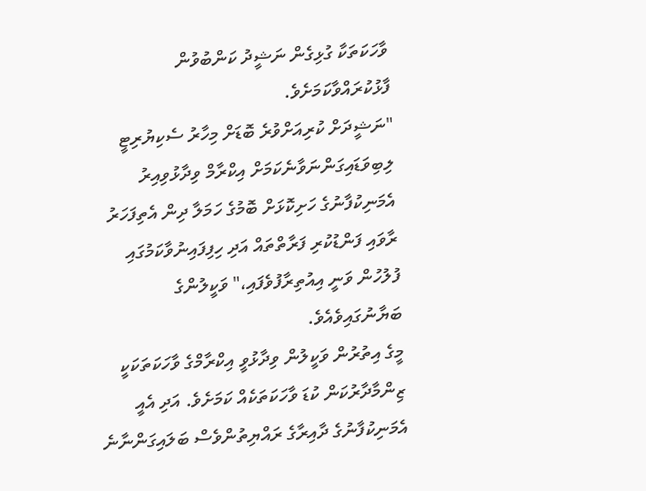ވާހަކަތަކާ ގުޅިގެން ނަޝީދު ކަންބުވުން ފާޅުކުރައްވާކަމަށެވެ.
"ނަޝީދަށް ކުރިއަށްވުރެ ބޮޑަށް މިހާރު ސެކިޔުރިޓީ ލިބިވަޑައިގަންނަވާނެކަމަށް އިކްރާމް ވިދާޅުވިއިރު އެމަނިކުފާނުގެ ހަށިކޮޅަށް ބޮމުގެ ހަމަލާ ދިން އެތިފަހަރު ރާވައި ފަންޑުކުރި ފަރާތްތައް އަދި ހިފިފައިނުވާކަމުގައި ފުލުހުން ވަނީ އިއުތިރާފުވެފައި،" ވަކީލުންގެ ބަޔާނުގައިވެއެވެ.
މީގެ އިތުރުން ވަކީލުން ވިދާޅުވީ އިކްރާމްގެ ވާހަކަތަކަކީ ޒިންމާދާރުކަން ކުޑަ ވާހަކަތަކެއް ކަމަށެވެ. އަދި އެއީ އެމަނިކުފާނުގެ ދާއިރާގެ ރައްޔިތުންވެސް ބަލައިގަންނާނެ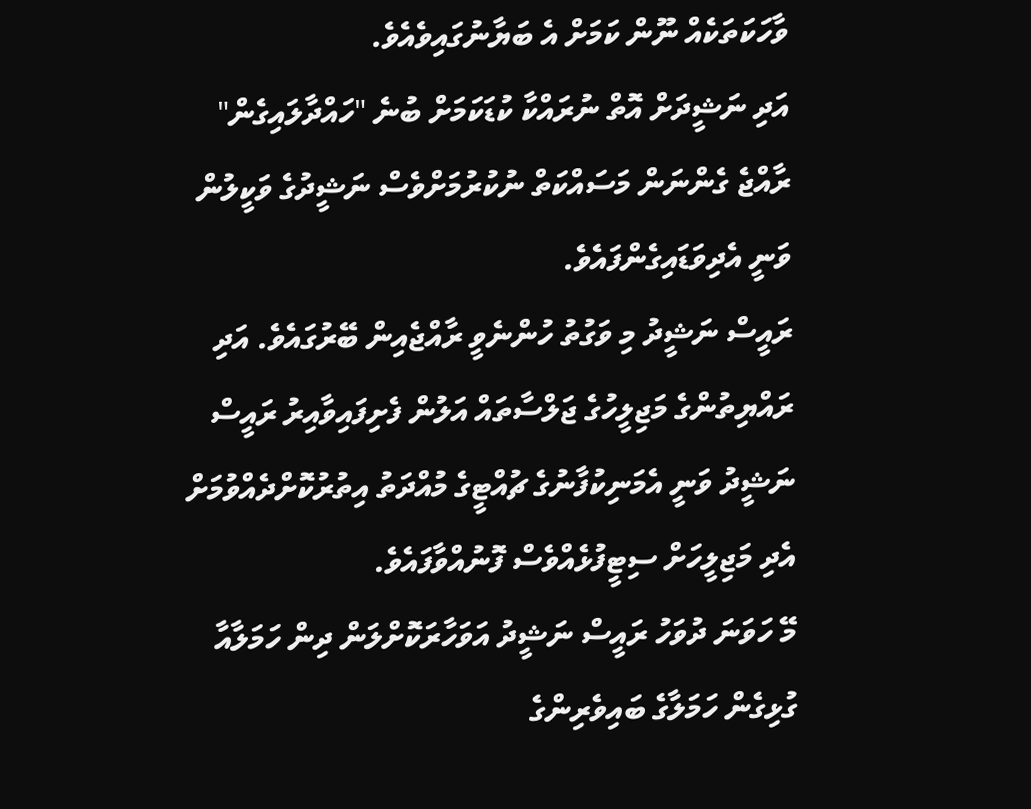ވާހަކަތަކެއް ނޫން ކަމަށް އެ ބަޔާނުގައިވެއެވެ.
އަދި ނަޝީދަށް އޮތް ނުރައްކާ ކުޑަކަމަށް ބުނެ "ހައްދާލައިގެން" ރާއްޖެ ގެންނަން މަސައްކަތް ނުކުރުމަށްވެސް ނަޝީދުގެ ވަކީލުން ވަނީ އެދިވަޑައިގެންފައެވެ.
ރައީސް ނަޝީދު މި ވަގުތު ހުންނެވީ ރާއްޖެއިން ބޭރުގައެވެ. އަދި ރައްޔިތުންގެ މަޖިލީހުގެ ޖަލްސާތައް އަލުން ފެށިފައިވާއިރު ރައީސް ނަޝީދު ވަނީ އެމަނިކުފާނުގެ ޗުއްޓީގެ މުއްދަތު އިތުރުކޮށްދެއްވުމަށް އެދި މަޖިލީހަށް ސިޓީފުޅެއްވެސް ފޮނުއްވާފައެވެ.
މޭ ހަވަނަ ދުވަހު ރައީސް ނަޝީދު އަވަހާރަކޮށްލަން ދިން ހަމަލާއާ ގުޅިގެން ހަމަލާގެ ބައިވެރިންގެ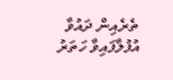ތެރެއިން ދައުވާ އުފުލާފައިވާ ހަތަރު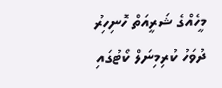މީހެއްގެ ޝަރީއަތް ހޮނިހިރު ދުވަހު ކުރިމިނަލް ކޯޓުގައި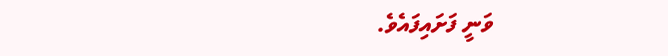ވަނީ ފަށައިފައެވެ.